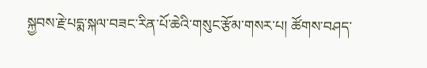སྐྱབས་རྗེ་པདྨ་སྐལ་བཟང་རིན་པོ་ཆེའི་གསུང་རྩོམ་གསར་པ། ཚོགས་བཤད་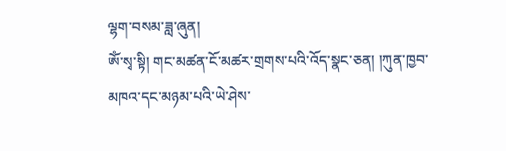ལྷག་བསམ་ཟླ་ཞུན།
ཨོཾ་སྭ་སྟི། གང་མཚན་ངོ་མཚར་གྲགས་པའི་འོད་སྣང་ཅན། །ཀུན་ཁྱབ་མཁའ་དང་མཉམ་པའི་ཡེ་ཤེས་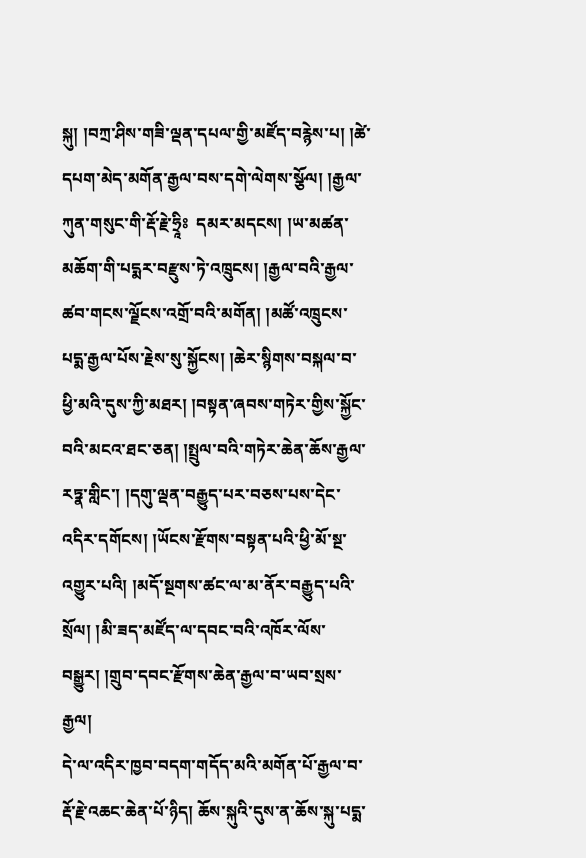སྐུ། །བཀྲ་ཤིས་གཟི་ལྡན་དཔལ་གྱི་མཛོད་བརྙེས་པ། །ཚེ་དཔག་མེད་མགོན་རྒྱལ་བས་དགེ་ལེགས་སྩོལ། །རྒྱལ་ཀུན་གསུང་གི་རྡོ་རྗེ་ཧྲཱིཿ  དམར་མདངས། །ཡ་མཚན་མཆོག་གི་པདྨར་བརྫུས་ཏེ་འཁྲུངས། །རྒྱལ་བའི་རྒྱལ་ཚབ་གངས་ལྗོངས་འགྲོ་བའི་མགོན། །མཚོ་འཁྲུངས་པདྨ་རྒྱལ་པོས་རྗེས་སུ་སྐྱོངས། །ཆེར་སྙིགས་བསྐལ་བ་ཕྱི་མའི་དུས་ཀྱི་མཐར། །བསྟན་ཞབས་གཏེར་གྱིས་སྐྱོང་བའི་མངའ་ཐང་ཅན། །སྤྲུལ་བའི་གཏེར་ཆེན་ཆོས་རྒྱལ་རཏྣ་གླིང་། །དགུ་ལྡན་བརྒྱུད་པར་བཅས་པས་དེང་འདིར་དགོངས། །ཡོངས་རྫོགས་བསྟན་པའི་ཕྱི་མོ་སྔ་འགྱུར་པའི། །མདོ་སྔགས་ཚང་ལ་མ་ནོར་བརྒྱུད་པའི་སྲོལ། །མི་ཟད་མཛོད་ལ་དབང་བའི་འཁོར་ལོས་བསྒྱུར། །གྲུབ་དབང་རྫོགས་ཆེན་རྒྱལ་བ་ཡབ་སྲས་རྒྱལ།
དེ་ལ་འདིར་ཁྱབ་བདག་གདོད་མའི་མགོན་པོ་རྒྱལ་བ་རྡོ་རྗེ་འཆང་ཆེན་པོ་ཉིད། ཆོས་སྐུའི་དུས་ན་ཆོས་སྐུ་པདྨ་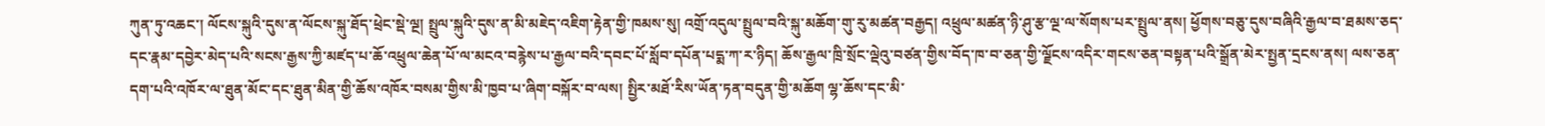ཀུན་ཏུ་འཆང་། ལོངས་སྐུའི་དུས་ན་ལོངས་སྐུ་ཐོད་ཕྲེང་སྡེ་ལྔ། སྤྲུལ་སྐུའི་དུས་ན་མི་མཇེད་འཇིག་རྟེན་གྱི་ཁམས་སུ། འགྲོ་འདུལ་སྤྲུལ་བའི་སྐུ་མཆོག་གུ་རུ་མཚན་བརྒྱད། འཕྲུལ་མཚན་ཉི་ཤུ་རྩ་ལྔ་ལ་སོགས་པར་སྤྲུལ་ནས། ཕྱོགས་བཅུ་དུས་བཞིའི་རྒྱལ་བ་ཐམས་ཅད་དང་རྣམ་དབྱེར་མེད་པའི་སངས་རྒྱས་ཀྱི་མཛད་པ་ཆོ་འཕྲུལ་ཆེན་པོ་ལ་མངའ་བརྙེས་པ་རྒྱལ་བའི་དབང་པོ་སློབ་དཔོན་པདྨ་ཀ་ར་ཉིད། ཆོས་རྒྱལ་ཁྲི་སྲོང་ལྡེའུ་བཙན་གྱིས་བོད་ཁ་བ་ཅན་གྱི་ལྗོངས་འདིར་གངས་ཅན་བསྟན་པའི་སྒྲོན་མེར་སྤྱན་དྲངས་ནས། ལས་ཅན་དག་པའི་འཁོར་ལ་ཐུན་མོང་དང་ཐུན་མིན་གྱི་ཆོས་འཁོར་བསམ་གྱིས་མི་ཁྱབ་པ་ཞིག་བསྐོར་བ་ལས། སྤྱིར་མཐོ་རིས་ཡོན་ཏན་བདུན་གྱི་མཆོག ལྷ་ཆོས་དང་མི་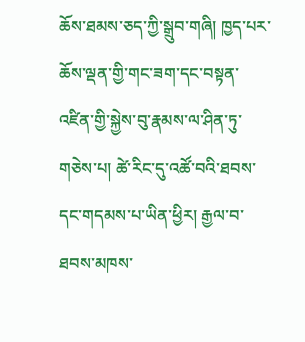ཆོས་ཐམས་ཅད་ཀྱི་སྒྲུབ་གཞི། ཁྱད་པར་ཆོས་ལྡན་གྱི་གང་ཟག་དང་བསྟན་འཛིན་གྱི་སྐྱེས་བུ་རྣམས་ལ་ཤིན་ཏུ་གཅེས་པ། ཚེ་རིང་དུ་འཚོ་བའི་ཐབས་དང་གདམས་པ་ཡིན་ཕྱིར། རྒྱལ་བ་ཐབས་མཁས་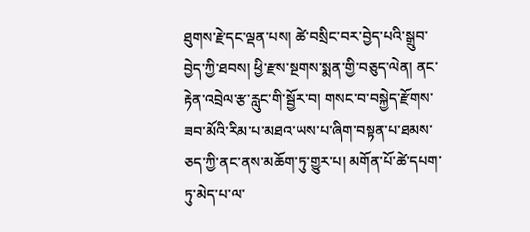ཐུགས་རྗེ་དང་ལྡན་པས། ཚེ་བསྲིང་བར་བྱེད་པའི་སྒྲུབ་བྱེད་ཀྱི་ཐབས། ཕྱི་རྫས་སྔགས་སྨན་གྱི་བཅུད་ལེན། ནང་རྟེན་འབྲེལ་རྩ་རླུང་གི་སྦྱོར་བ། གསང་བ་བསྐྱེད་རྫོགས་ཟབ་མོའི་རིམ་པ་མཐའ་ཡས་པ་ཞིག་བསྟན་པ་ཐམས་ཅད་ཀྱི་ནང་ནས་མཆོག་ཏུ་གྱུར་པ། མགོན་པོ་ཚེ་དཔག་ཏུ་མེད་པ་ལ་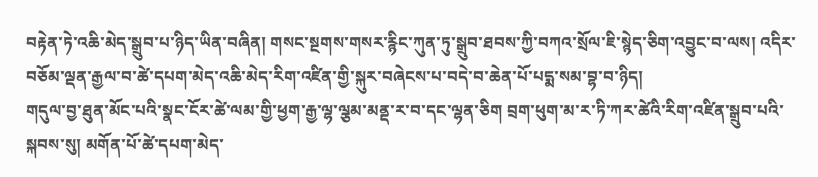བརྟེན་ཏེ་འཆི་མེད་སྒྲུབ་པ་ཉིད་ཡིན་བཞིན། གསང་སྔགས་གསར་རྙིང་ཀུན་ཏུ་སྒྲུབ་ཐབས་ཀྱི་བཀའ་སྲོལ་ཇི་སྙེད་ཅིག་འབྱུང་བ་ལས། འདིར་བཅོམ་ལྡན་རྒྱལ་བ་ཚེ་དཔག་མེད་འཆི་མེད་རིག་འཛིན་གྱི་སྐུར་བཞེངས་པ་བདེ་བ་ཆེན་པོ་པདྨ་སམ་བྷ་བ་ཉིད།
གདུལ་བྱ་ཐུན་མོང་པའི་སྣང་ངོར་ཚེ་ལམ་གྱི་ཕྱག་རྒྱ་ལྷ་ལྕམ་མནྡ་ར་བ་དང་ལྷན་ཅིག བྲག་ཕུག་མ་ར་ཏི་ཀར་ཚེའི་རིག་འཛིན་སྒྲུབ་པའི་སྐབས་སུ། མགོན་པོ་ཚེ་དཔག་མེད་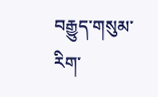བརྒྱུད་གསུམ་རིག་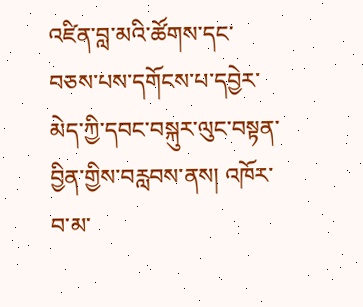འཛིན་བླ་མའི་ཚོགས་དང་བཅས་པས་དགོངས་པ་དབྱེར་མེད་ཀྱི་དབང་བསྐུར་ལུང་བསྟན་བྱིན་གྱིས་བརླབས་ནས། འཁོར་བ་མ་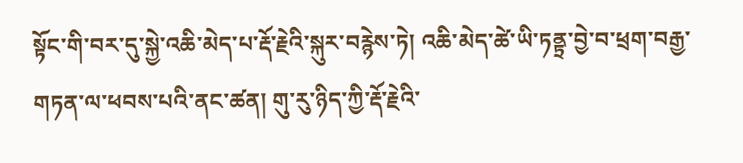སྟོང་གི་བར་དུ་སྐྱེ་འཆི་མེད་པ་རྡོ་རྗེའི་སྐུར་བརྙེས་ཏེ། འཆི་མེད་ཚེ་ཡི་ཏནྟྲ་བྱེ་བ་ཕྲག་བརྒྱ་གཏན་ལ་ཕབས་པའི་ནང་ཚན། གུ་རུ་ཉིད་ཀྱི་རྡོ་རྗེའི་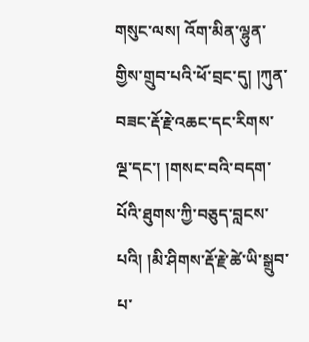གསུང་ལས། འོག་མིན་ལྷུན་གྱིས་གྲུབ་པའི་ཕོ་བྲང་དུ། །ཀུན་བཟང་རྡོ་རྗེ་འཆང་དང་རིགས་ལྔ་དང་། །གསང་བའི་བདག་པོའི་ཐུགས་ཀྱི་བཅུད་བླངས་པའི། །མི་ཤིགས་རྡོ་རྗེ་ཚེ་ཡི་སྒྲུབ་པ་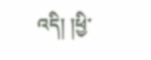འདི། །ཕྱི་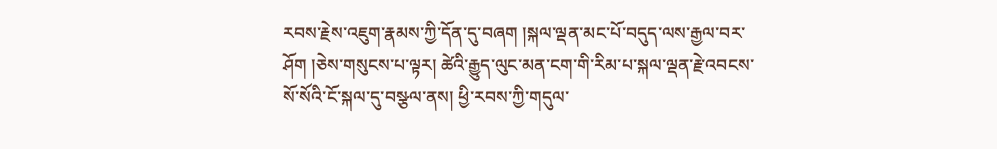རབས་རྗེས་འཇུག་རྣམས་ཀྱི་དོན་དུ་བཞག །སྐལ་ལྡན་མང་པོ་བདུད་ལས་རྒྱལ་བར་ཤོག །ཅེས་གསུངས་པ་ལྟར། ཚེའི་རྒྱུད་ལུང་མན་ངག་གི་རིམ་པ་སྐལ་ལྡན་རྗེ་འབངས་སོ་སོའི་ངོ་སྐལ་དུ་བསྩལ་ནས། ཕྱི་རབས་ཀྱི་གདུལ་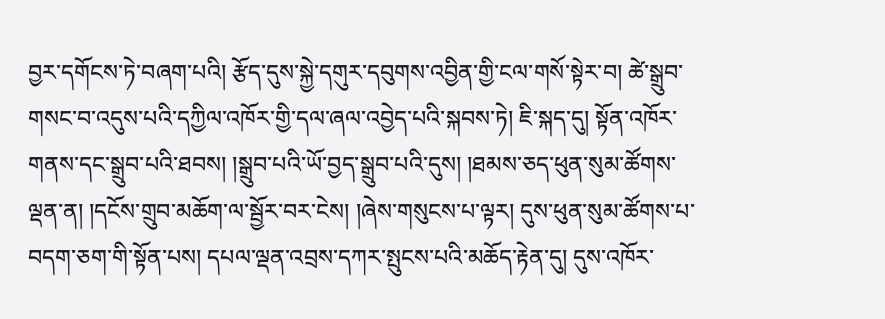བྱར་དགོངས་ཏེ་བཞག་པའི། རྩོད་དུས་སྐྱེ་དགུར་དབུགས་འབྱིན་གྱི་ངལ་གསོ་སྟེར་བ། ཚེ་སྒྲུབ་གསང་བ་འདུས་པའི་དཀྱིལ་འཁོར་གྱི་དལ་ཞལ་འབྱེད་པའི་སྐབས་ཏེ། ཇི་སྐད་དུ། སྟོན་འཁོར་གནས་དང་སྒྲུབ་པའི་ཐབས། །སྒྲུབ་པའི་ཡོ་བྱད་སྒྲུབ་པའི་དུས། །ཐམས་ཅད་ཕུན་སུམ་ཚོགས་ལྡན་ན། །དངོས་གྲུབ་མཆོག་ལ་སྦྱོར་བར་ངེས། །ཞེས་གསུངས་པ་ལྟར། དུས་ཕུན་སུམ་ཚོགས་པ་བདག་ཅག་གི་སྟོན་པས། དཔལ་ལྡན་འབྲས་དཀར་སྤུངས་པའི་མཆོད་རྟེན་དུ། དུས་འཁོར་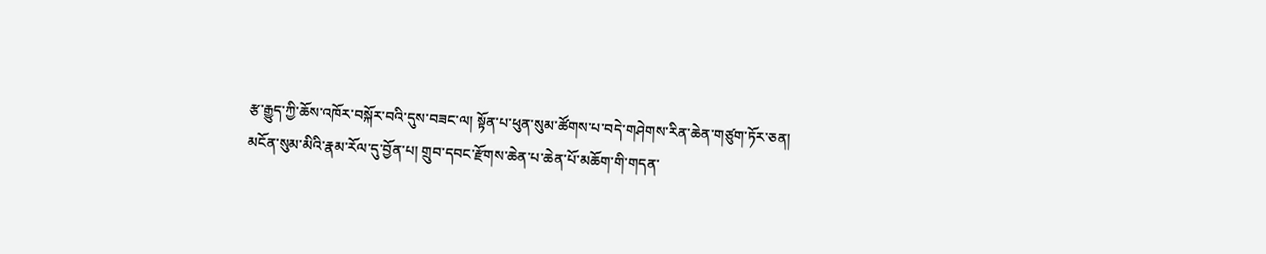རྩ་རྒྱུད་ཀྱི་ཆོས་འཁོར་བསྐོར་བའི་དུས་བཟང་ལ། སྟོན་པ་ཕུན་སུམ་ཚོགས་པ་བདེ་གཤེགས་རིན་ཆེན་གཙུག་ཏོར་ཅན། མངོན་སུམ་མིའི་རྣམ་རོལ་དུ་བྱོན་པ། གྲུབ་དབང་རྫོགས་ཆེན་པ་ཆེན་པོ་མཆོག་གི་གདན་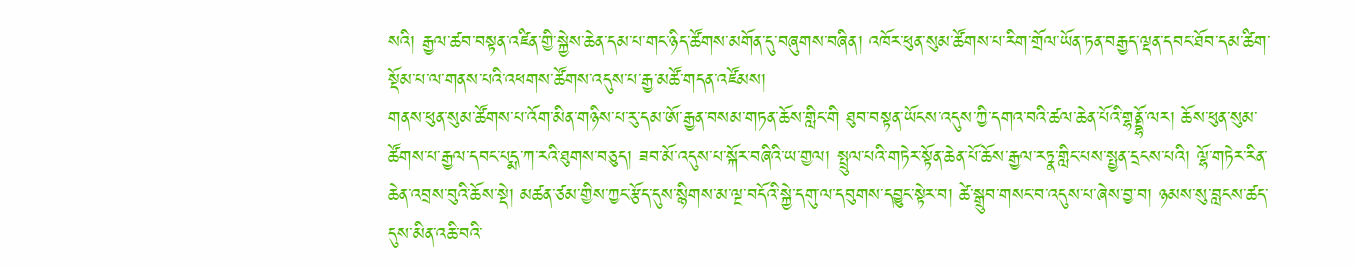སའི། རྒྱལ་ཚབ་བསྟན་འཛིན་གྱི་སྐྱེས་ཆེན་དམ་པ་གང་ཉིད་ཚོགས་མགོན་དུ་བཞུགས་བཞིན། འཁོར་ཕུན་སུམ་ཚོགས་པ་རིག་གྲོལ་ཡོན་ཏན་བརྒྱད་ལྡན་དབང་ཐོབ་དམ་ཚིག་སྡོམ་པ་ལ་གནས་པའི་འཕགས་ཚོགས་འདུས་པ་རྒྱ་མཚོ་གདན་འཛོམས།
གནས་ཕུན་སུམ་ཚོགས་པ་འོག་མིན་གཉིས་པ་རུ་དམ་ཨོ་རྒྱན་བསམ་གཏན་ཆོས་གླིང་གི ཐུབ་བསྟན་ཡོངས་འདུས་ཀྱི་དགའ་བའི་ཚལ་ཆེན་པོའི་གྷནྡྷོ་ལར། ཆོས་ཕུན་སུམ་ཚོགས་པ་རྒྱལ་དབང་པདྨ་ཀ་རའི་ཐུགས་བཅུད། ཟབ་མོ་འདུས་པ་སྐོར་བཞིའི་ཡ་གྱལ། སྤྲུལ་པའི་གཏེར་སྟོན་ཆེན་པོ་ཆོས་རྒྱལ་རཏྣ་གླིང་པས་སྤྱན་དྲངས་པའི། ལྷོ་གཏེར་རིན་ཆེན་འབྲས་བུའི་ཆོས་སྡེ། མཚན་ཙམ་གྱིས་ཀྱང་རྩོད་དུས་སྙིགས་མ་ལྔ་བདོའི་སྐྱེ་དགུ་ལ་དབུགས་དབྱུང་སྟེར་བ། ཚེ་སྒྲུབ་གསང་བ་འདུས་པ་ཞེས་བྱ་བ། ཉམས་སུ་བླངས་ཚད་དུས་མིན་འཆི་བའི་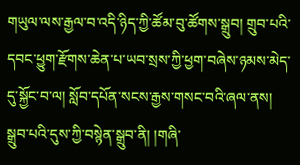གཡུལ་ལས་རྒྱལ་བ་འདི་ཉིད་ཀྱི་ཚོམ་བུ་ཚོགས་སྒྲུབ། གྲུབ་པའི་དབང་ཕྱུག་རྫོགས་ཆེན་པ་ཡབ་སྲས་ཀྱི་ཕྱག་བཞེས་ཉམས་མེད་དུ་སྐྱོང་བ་ལ། སློབ་དཔོན་སངས་རྒྱས་གསང་བའི་ཞལ་ནས། སྒྲུབ་པའི་དུས་ཀྱི་བསྙེན་སྒྲུབ་ནི། །གཞི་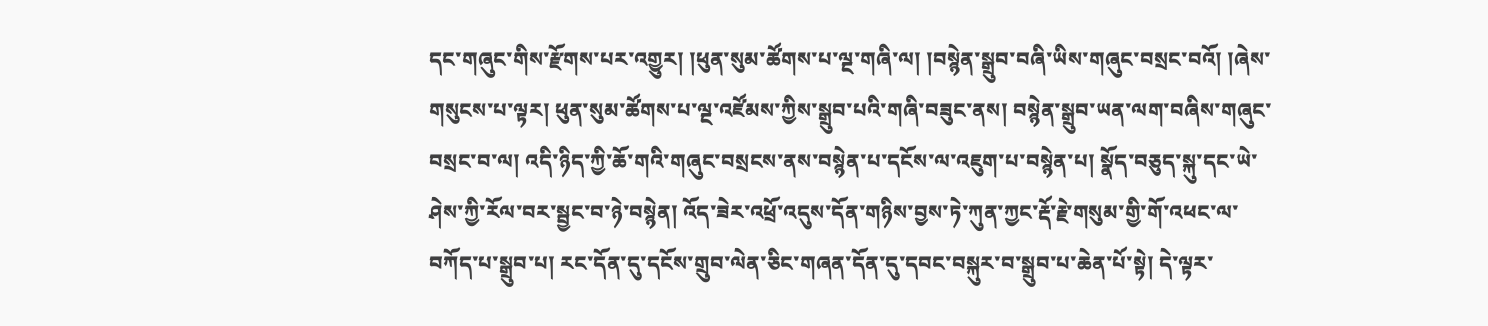དང་གཞུང་གིས་རྫོགས་པར་འགྱུར། །ཕུན་སུམ་ཚོགས་པ་ལྔ་གཞི་ལ། །བསྙེན་སྒྲུབ་བཞི་ཡིས་གཞུང་བསྲང་བའོ། །ཞེས་གསུངས་པ་ལྟར། ཕུན་སུམ་ཚོགས་པ་ལྔ་འཛོམས་ཀྱིས་སྒྲུབ་པའི་གཞི་བཟུང་ནས། བསྙེན་སྒྲུབ་ཡན་ལག་བཞིས་གཞུང་བསྲང་བ་ལ། འདི་ཉིད་ཀྱི་ཆོ་གའི་གཞུང་བསྲངས་ནས་བསྙེན་པ་དངོས་ལ་འཇུག་པ་བསྙེན་པ། སྣོད་བཅུད་སྐུ་དང་ཡེ་ཤེས་ཀྱི་རོལ་བར་སྦྱང་བ་ཉེ་བསྙེན། འོད་ཟེར་འཕྲོ་འདུས་དོན་གཉིས་བྱས་ཏེ་ཀུན་ཀྱང་རྡོ་རྗེ་གསུམ་གྱི་གོ་འཕང་ལ་བཀོད་པ་སྒྲུབ་པ། རང་དོན་དུ་དངོས་གྲུབ་ལེན་ཅིང་གཞན་དོན་དུ་དབང་བསྐུར་བ་སྒྲུབ་པ་ཆེན་པོ་སྟེ། དེ་ལྟར་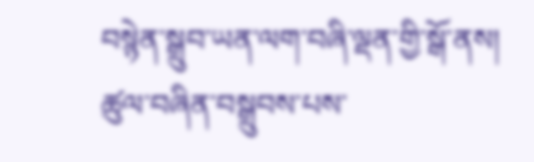བསྙེན་སྒྲུབ་ཡན་ལག་བཞི་ལྡན་གྱི་སྒོ་ནས། ཚུལ་བཞིན་བསྒྲུབས་པས་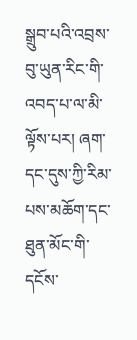སྒྲུབ་པའི་འབྲས་བུ་ཡུན་རིང་གི་འབད་པ་ལ་མི་ལྟོས་པར། ཞག་དང་དུས་ཀྱི་རིམ་པས་མཆོག་དང་ཐུན་མོང་གི་དངོས་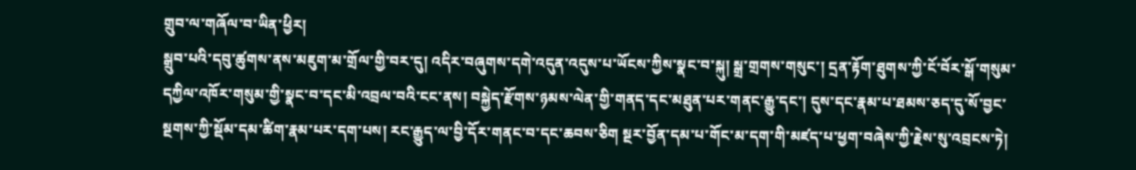གྲུབ་ལ་གཞོལ་བ་ཡིན་ཕྱིར།
སྒྲུབ་པའི་དབུ་ཚུགས་ནས་མཇུག་མ་གྲོལ་གྱི་བར་དུ། འདིར་བཞུགས་དགེ་འདུན་འདུས་པ་ཡོངས་ཀྱིས་སྣང་བ་སྐུ། སྒྲ་གྲགས་གསུང་། དྲན་རྟོག་ཐུགས་ཀྱི་ངོ་བོར་སྒོ་གསུམ་དཀྱིལ་འཁོར་གསུམ་གྱི་སྣང་བ་དང་མི་འབྲལ་བའི་ངང་ནས། བསྐྱེད་རྫོགས་ཉམས་ལེན་གྱི་གནད་དང་མཐུན་པར་གནང་རྒྱུ་དང་། དུས་དང་རྣམ་པ་ཐམས་ཅད་དུ་སོ་བྱང་སྔགས་ཀྱི་སྡོམ་དམ་ཚིག་རྣམ་པར་དག་པས། རང་རྒྱུད་ལ་བྱི་དོར་གནང་བ་དང་ཆབས་ཅིག སྔར་བྱོན་དམ་པ་གོང་མ་དག་གི་མཛད་པ་ཕྱག་བཞེས་ཀྱི་རྗེས་སུ་འབྲངས་ཏེ།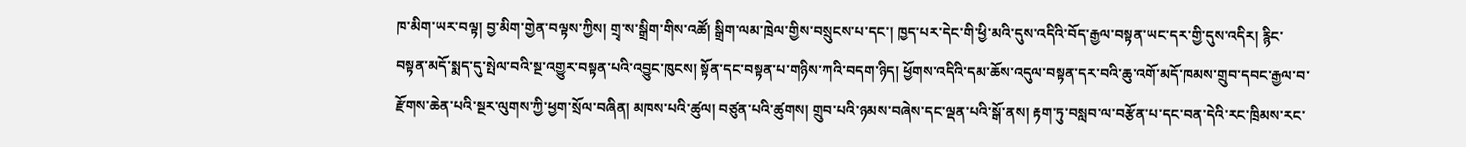ཁ་མིག་ཡར་བལྟ། བྱ་མིག་གྱེན་བལྟས་ཀྱིས། གྲྭ་ས་སྒྲིག་གིས་འཚོ། སྒྲིག་ལམ་ཁྲེལ་གྱིས་བསྲུངས་པ་དང་། ཁྱད་པར་དེང་གི་ཕྱི་མའི་དུས་འདིའི་བོད་རྒྱལ་བསྟན་ཡང་དར་གྱི་དུས་འདིར། རྙིང་བསྟན་མདོ་སྨད་དུ་སྤེལ་བའི་སྔ་འགྱུར་བསྟན་པའི་འབྱུང་ཁུངས། སྟོན་དང་བསྟན་པ་གཉིས་ཀའི་བདག་ཉིད། ཕྱོགས་འདིའི་དམ་ཆོས་འདུལ་བསྟན་དར་བའི་ཆུ་འགོ་མདོ་ཁམས་གྲུབ་དབང་རྒྱལ་བ་རྫོགས་ཆེན་པའི་སྔར་ལུགས་ཀྱི་ཕྱག་སྲོལ་བཞིན། མཁས་པའི་ཚུལ། བཙུན་པའི་ཚུགས། གྲུབ་པའི་ཉམས་བཞེས་དང་ལྡན་པའི་སྒོ་ནས། རྟག་ཏུ་བསླབ་ལ་བརྩོན་པ་དང་བན་དེའི་རང་ཁྲིམས་རང་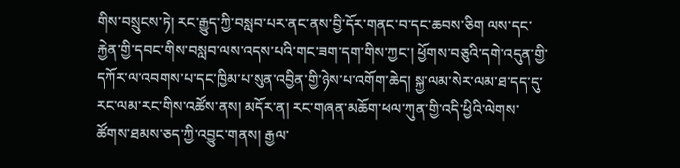གིས་བསྲུངས་ཏེ། རང་རྒྱུད་ཀྱི་བསླབ་པར་ནང་ནས་བྱི་དོར་གནང་བ་དང་ཆབས་ཅིག ལས་དང་རྐྱེན་གྱི་དབང་གིས་བསླབ་ལས་འདས་པའི་གང་ཟག་དག་གིས་ཀྱང་། ཕྱོགས་བཅུའི་དགེ་འདུན་གྱི་དཀོར་ལ་འབགས་པ་དང་ཁྱིམ་པ་སུན་འབྱིན་གྱི་ཉེས་པ་འགོག་ཆེད། སྐྱ་ལམ་སེར་ལམ་ཐ་དད་དུ་རང་ལམ་རང་གིས་འཚོས་ནས། མདོར་ན། རང་གཞན་མཆོག་ཕལ་ཀུན་གྱི་འདི་ཕྱིའི་ལེགས་ཚོགས་ཐམས་ཅད་ཀྱི་འབྱུང་གནས། རྒྱལ་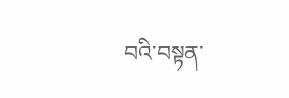བའི་བསྟན་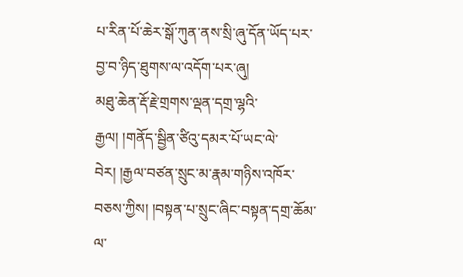པ་རིན་པོ་ཆེར་སྒོ་ཀུན་ནས་སྲི་ཞུ་དོན་ཡོད་པར་བྱ་བ་ཉིད་ཐུགས་ལ་འདོག་པར་ཞུ།
མཐུ་ཆེན་རྡོ་རྗེ་གྲགས་ལྡན་དགྲ་ལྷའི་རྒྱལ། །གནོད་སྦྱིན་ཙིའུ་དམར་པོ་ཡང་ལེ་བེར། །རྒྱལ་བཙན་སྲུང་མ་རྣམ་གཉིས་འཁོར་བཅས་ཀྱིས། །བསྟན་པ་སྲུང་ཞིང་བསྟན་དགྲ་ཆོམ་ལ་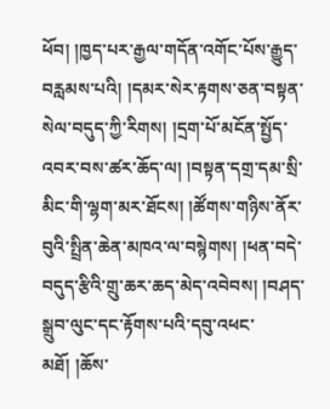ཕོབ། །ཁྱད་པར་རྒྱལ་གདོན་འགོང་པོས་རྒྱུད་བརླམས་པའི། །དམར་སེར་རྟགས་ཅན་བསྟན་སེལ་བདུད་ཀྱི་རིགས། །དྲག་པོ་མངོན་སྤྱོད་འབར་བས་ཚར་ཆོད་ལ། །བསྟན་དགྲ་དམ་སྲི་མིང་གི་ལྷག་མར་ཐོངས། །ཚོགས་གཉིས་ནོར་བུའི་སྤྲིན་ཆེན་མཁའ་ལ་བསྙེགས། །ཕན་བདེ་བདུད་རྩིའི་གྲུ་ཆར་ཆད་མེད་འབེབས། །བཤད་སྒྲུབ་ལུང་དང་རྟོགས་པའི་དབུ་འཕང་མཐོ། །ཆོས་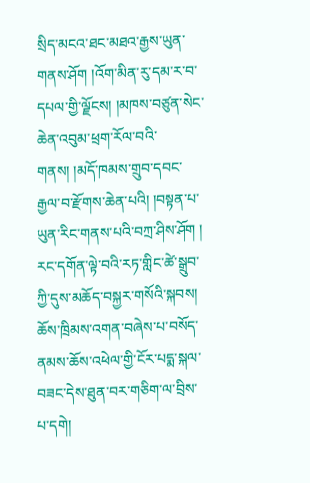སྲིད་མངའ་ཐང་མཐའ་རྒྱས་ཡུན་གནས་ཤོག །འོག་མིན་རུ་དམ་ར་བ་དཔལ་གྱི་ལྗོངས། །མཁས་བཙུན་སེང་ཆེན་འབུམ་ཕྲག་རོལ་བའི་གནས། །མདོ་ཁམས་གྲུབ་དབང་རྒྱལ་བ་རྫོགས་ཆེན་པའི། །བསྟན་པ་ཡུན་རིང་གནས་པའི་བཀྲ་ཤིས་ཤོག །
རང་དགོན་ལྟེ་བའི་རཏ་གླིང་ཚེ་སྒྲུབ་ཀྱི་དུས་མཆོད་བསྐྱར་གསོའི་སྐབས། ཆོས་ཁྲིམས་འགན་བཞེས་པ་བསོད་ནམས་ཆོས་འཕེལ་གྱི་ངོར་པདྨ་སྐལ་བཟང་དེས་ཐུན་བར་གཅིག་ལ་བྲིས་པ་དགེ།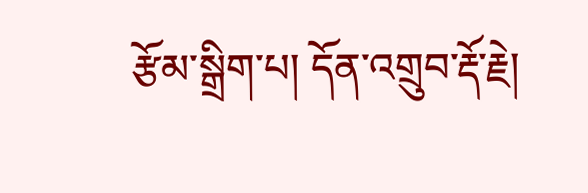རྩོམ་སྒྲིག་པ། དོན་འགྲུབ་རྡོ་རྗེ།